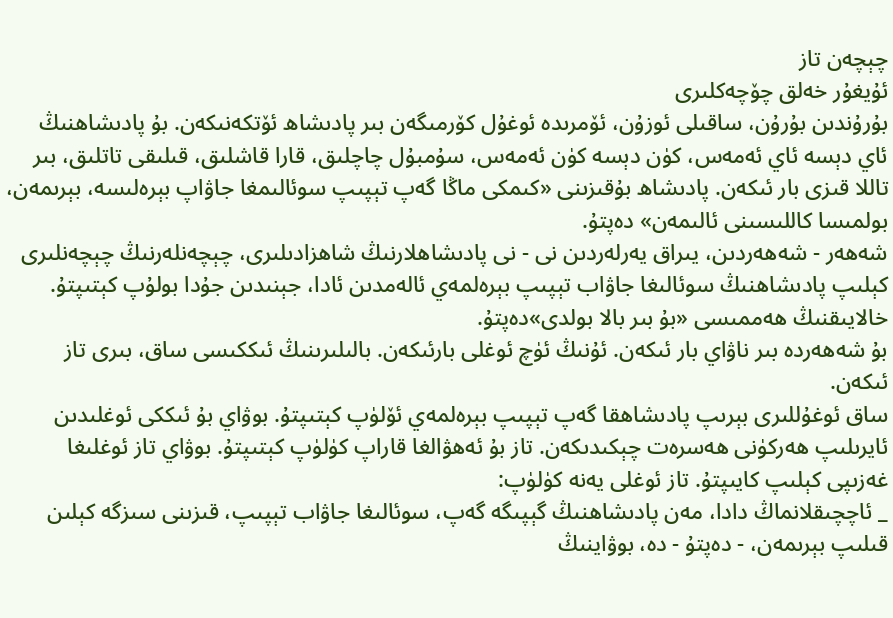چېچەن تاز
ئۇيغۇر خەلق چۆچەكلىرى
بۇرۇندىن بۇرۇن، ساقىلى ئوزۇن، ئۆمرىدە ئوغۇل كۆرمىگەن بىر پادىشاھ ئۆتكەنىكەن. بۇ پادىشاھنىڭ ئاي دېسە ئاي ئەمەس، كۈن دېسە كۈن ئەمەس، سۇمبۇل چاچلىق، قارا قاشلىق، قىلىقى تاتلىق، بىر تاللا قىزى بار ئىكەن. پادىشاھ بۇقىزىنى «كىمكى ماڭا گەپ تېپىپ سوئالىمغا جاۋاپ بېرەلىسە، بېرىمەن، بولمىسا كاللىسىنى ئالىمەن» دەپتۇ.
شەھەر - شەھەردىن، يىراق يەرلەردىن نى - نى پادىشاھلارنىڭ شاھزادىلىرى، چېچەنلەرنىڭ چېچەنلىرى كېلىپ پادىشاھنىڭ سوئالىغا جاۋاب تېپىپ بېرەلمەي ئالەمدىن ئادا، جېنىدىن جۇدا بولۇپ كېتىپتۇ. خالايىقنىڭ ھەممىسى «بۇ بىر بالا بولدى»دەپتۇ.
بۇ شەھەردە بىر ناۋاي بار ئىكەن. ئۇنىڭ ئۈچ ئوغلى بارئىكەن. بالىلىرىنىڭ ئىككىسى ساق، بىرى تاز ئىكەن.
ساق ئوغۇللىرى بېرىپ پادىشاھقا گەپ تېپىپ بېرەلمەي ئۆلۈپ كېتىپتۇ. بوۋاي بۇ ئىككى ئوغلىدىن ئايرىلىپ ھەركۈنى ھەسرەت چېكىدىكەن. تاز بۇ ئەھۋالغا قاراپ كۈلۈپ كېتىپتۇ. بوۋاي تاز ئوغلىغا غەزىپى كېلىپ كايىپتۇ. تاز ئوغلى يەنە كۈلۈپ:
_ ئاچچىقلانماڭ دادا، مەن پادىشاھنىڭ گېپىگە گەپ، سوئالىغا جاۋاب تېپىپ، قىزىنى سىزگە كېلىن قىلىپ بېرىمەن، - دەپتۇ - دە، بوۋاينىڭ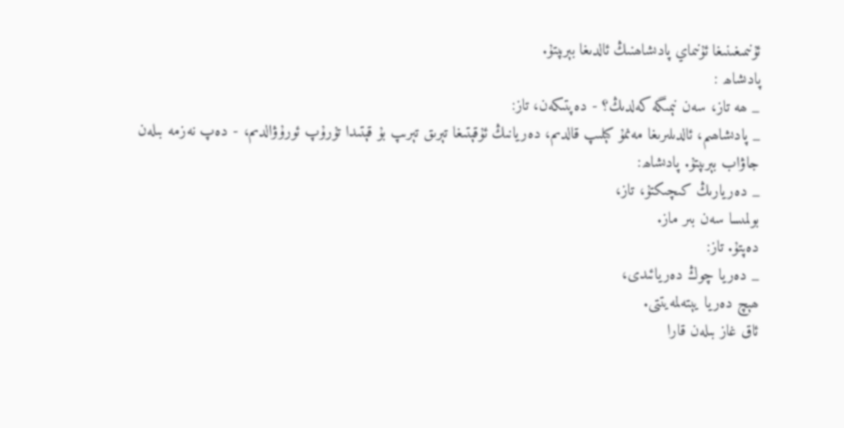ئۇنىمىغىنىغا ئۇنىماي پادىشاھنىڭ ئالدىغا بېرىپتۇ.
پادىشاھ :
_ ھە تاز، سەن نېمىگە كەلدىڭ؟ - دەپتىكەن، تاز:
_ پادىشاھىم، ئالدىلىرىغا مەنمۇ كېلىپ قالدىم، دەريانىڭ ئۇقېتىغا تېرىق تېرىپ بۇ قېتىدا تۇرۇپ ئورۇۋالدىم، - دەپ نەزمە بىلەن جاۋاب بېرىپتۇ. پادىشاھ:
_ دەريارىڭ كىچىكتۇ، تاز،
بولمىسا سەن بىر ماز.
دەپتۇ. تاز:
_ دەريا چوڭ دەريائىدى،
ھېچ دەريا يېتەلمەيتتى.
ئاق غاز بىلەن قارا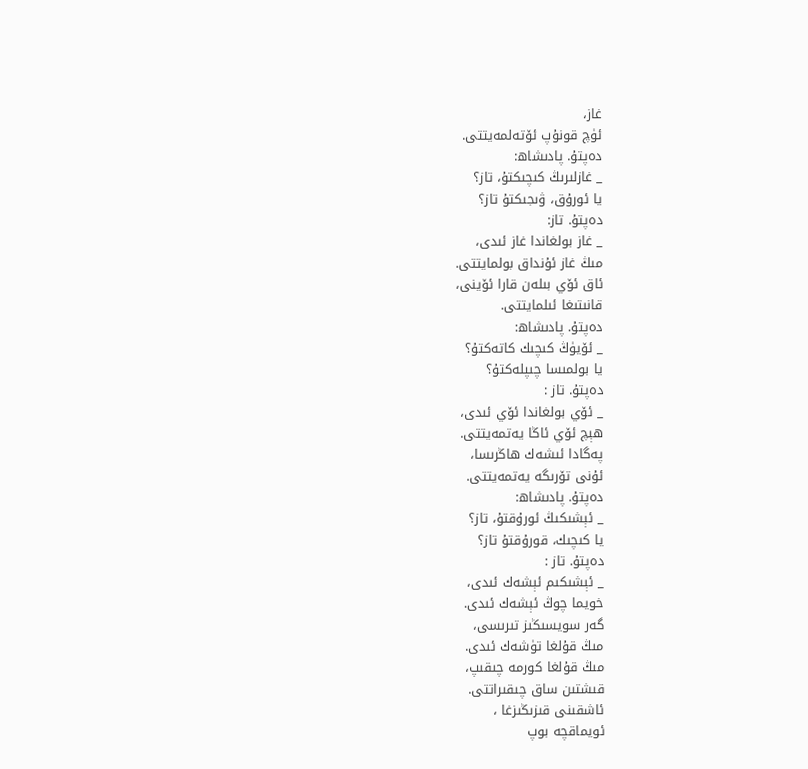غاز،
ئۈچ قونۇپ ئۆتەلمەيتتى.
دەپتۇ. پادىشاھ:
_ غازلىرىڭ كىچىكتۇ، تاز؟
يا ئورۇق، ۋىجىكتۇ تاز؟
دەپتۇ. تاز:
_ غاز بولغاندا غاز ئىدى،
مىڭ غاز ئۇنداق بولمايتتى.
ئاق ئۆي بىلەن قارا ئۆينى،
قانىتىغا ئىلمايتتى.
دەپتۇ. پادىشاھ:
_ ئۆيۈڭ كىچىك كاتەكتۇ؟
يا بولمىسا چىپلەكتۇ؟
دەپتۇ. تاز :
_ ئۆي بولغاندا ئۆي ئىدى،
ھېچ ئۆي ئاڭا يەتمەيتتى.
پەگادا ئىشەك ھاڭرىسا،
ئۇنى تۆرىگە يەتمەيتتى.
دەپتۇ. پادىشاھ:
_ ئېشىكىڭ ئورۇقتۇ، تاز؟
يا كىچىك، قورۇقتۇ تاز؟
دەپتۇ. تاز :
_ ئېشىكىم ئېشەك ئىدى،
خويما چوڭ ئېشەك ئىدى.
گەر سويسىڭىز تىرىسى،
مىڭ قۇلغا تۈشەك ئىدى.
مىڭ قۇلغا كورمە چىقىپ،
قىشتىن ساق چىقىراتتى.
ئاشقىنى قىزىڭىزغا ،
ئويماقچە بوپ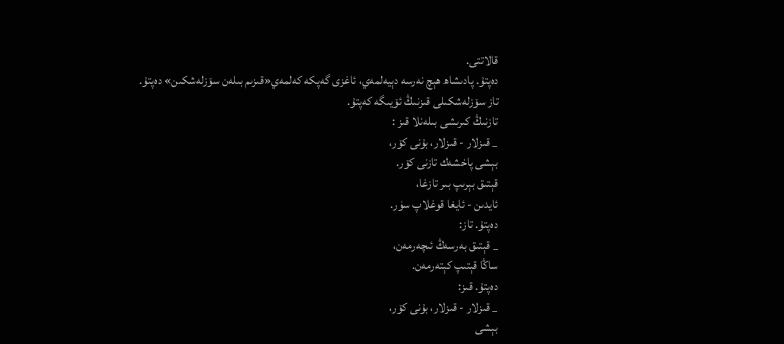قالاتتى.
دەپتۇ. پادىشاھ ھېچ نەرسە دېيەلمەي، ئاغزى گەپكە كەلمەي«قىزىم بىلەن سۆزلەشكىن» دەپتۇ.
تاز سۆزلەشكىلى قىزنىڭ ئۆيىگە كەپتۇ.
تازنىڭ كىرىشى بىلەنلا قىز :
_ قىزلار - قىزلار، بۇنى كۆر،
بېشى پاخشەك تازنى كۆر.
قېتىق بېرىپ بىر تازغا،
ئايدىن - ئايغا قوغلاپ سۈر.
دەپتۇ. تاز:
_ قېتىق بەرسەڭ ئىچەرمەن،
ساڭا قېتىپ كېتەرمەن.
دەپتۇ. قىز:
_ قىزلار - قىزلار، بۇنى كۆر،
بېشى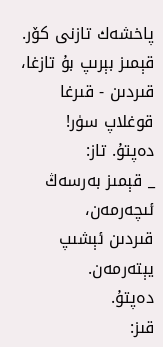پاخشەك تازنى كۆر.
قېمىز بېرىپ بۇ تازغا،
قىردىن - قىرغا قوغلاپ سۈر!
دەپتۇ. تاز:
_ قېمىز بەرسەڭ ئىچەرمەن،
قىردىن ئېشىپ يېتەرمەن.
دەپتۇ.
قىز: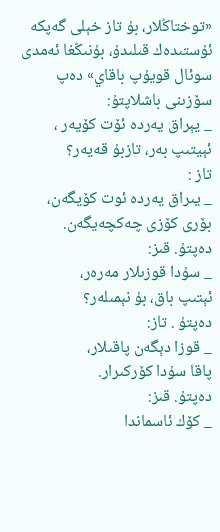«توختاڭلار، بۇ تاز خېلى گەپكە ئۇستىدەك قىلىدۇ، بۇنىڭغا ئەمدى سوئال قويۇپ باقاي» دەپ سۆزىنى باشلاپتۇ:
_ يېراق يەردە ئۆت كۆيەر ،
ئېيتىپ بەر، تازبۇ قەيەر؟
تاز :
_ يىراق يەردە ئوت كۆيگەن،
بۆرى كۆزى چەكچەيگەن.
دەپتۇ. قىز:
_ سۇدا قوزىلار مەرەر،
ئېتىپ باق، بۇ نېمىلەر؟
دەپتۇ . تاز:
_ قوزا دېگەن پاقىلار،
پاقا سۇدا كۆركىرار.
دەپتۇ. قىز:
_ كۆك ئاسماندا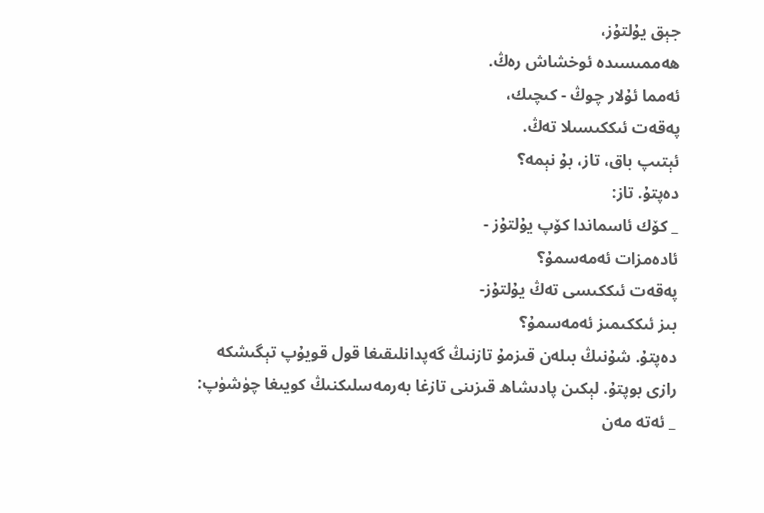جېق يۇلتۇز،
ھەممىسىدە ئوخشاش رەڭ.
ئەمما ئۇلار چوڭ - كىچىك،
پەقەت ئىككىسىلا تەڭ.
ئېتىپ باق، تاز، بۇ نېمە؟
دەپتۇ. تاز:
_ كۆك ئاسماندا كۆپ يۇلتۇز -
ئادەمزات ئەمەسمۇ؟
پەقەت ئىككىسى تەڭ يۇلتۇز-
بىز ئىككىمىز ئەمەسمۇ؟
دەپتۇ. شۇنىڭ بىلەن قىزمۇ تازنىڭ گەپدانلىقىغا قول قويۇپ تېگىشكە رازى بوپتۇ. لېكىن پادىشاھ قىزىنى تازغا بەرمەسلىكنىڭ كويىغا چۈشۈپ:
_ ئەتە مەن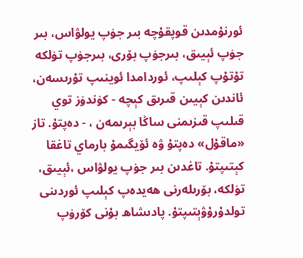ئورنۇمدىن قوپقۇچە بىر جۈپ يولۋاس، بىر جۈپ ئېيىق، بىرجۈپ بۆرى، بىرجۈپ تۈلكە تۇتۇپ كېلىپ، ئوردامدا ئوينىپ تۇرىسەن، ئاندىن كېيىن قىرىق كېچە - كۈندۈز توي قىلىپ قىزىمنى ساڭا بېرىمەن ، - دەپتۇ. تاز «ماقۇل» دەپتۇ ۋە ئۆيگىمۇ بارماي تاغقا كېتىپتۇ. تاغدىن بىر جۈپ يولۋاس ،ئېيىق، تۈلكە، بۆرىلەرنى ھەيدەپ كېلىپ ئوردىنى تولدۇرۇۋېتىپتۇ. پادىشاھ بۇنى كۆرۈپ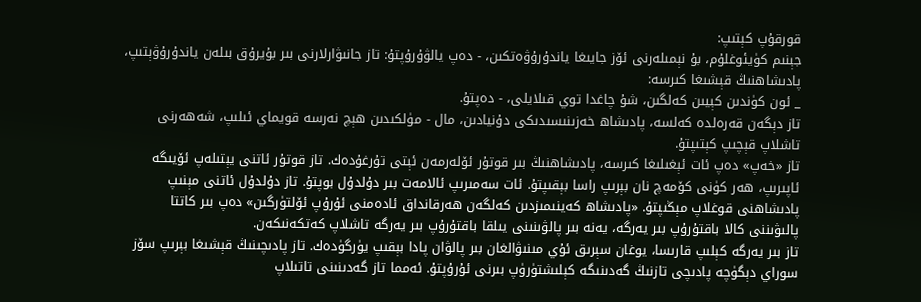قورقۇپ كېتىپ:
جېنىم كۈيئوغلۇم، بۇ نېمىلەرنى ئۆز جايىغا ياندۇرۇۋەتكىن، - دەپ يالۋۇرۇپتۇ: تاز جانىۋارلارنى بىر بۇيرۇق بىلەن ياندۇرۇۋېتىپ، پادىشاھنىڭ قېشىغا كىرسە:
_ ئون كۈندىن كېيىن كەلگىن، شۇ چاغدا توي قىلايلى، - دەپتۇ.
تاز دېگەن قەرەلدە كەلسە، پادىشاھ خەزىنىسىدىكى دۇنيادىن، مال - مۈلكىدىن ھېچ نەرسە قويماي ئىلىپ، شەھەرنى تاشلاپ قېچىپ كېتىپتۇ.
تاز «خەپ» دەپ ئات ئېغىلىغا كىرسە، پادىشاھنىڭ بىر قوتۇر ئۆلەرمەن ئېتى تۇرغۇدەك. تاز قوتۇر ئاتنى يېتىلەپ ئۆيىگە ئاپىرىپ، ھەر كۈنى كۆمەچ نان بېرىپ راسا بېقىپتۇ. ئات سەمىرىپ ئالامەت بىر دۇلدۇل بوپتۇ. تاز دۇلدۇل ئاتنى مېنىپ پادىشاھنى قوغلاپ مېڭىپتۇ. «پادىشاھ كەينىمىزدىن كەلگەن ھەرقانداق ئادەمنى ئۇرۇپ ئۆلتۈرگىن» دەپ بىر كاتتا پالىۋىننى كالا باقتۇرۇپ بىر يەرگە، يەنە بىر پالۋىنىنى يىلقا باقتۇرۇپ بىر يەرگە تاشلاپ كەتكەنىكەن.
تاز بىر يەرگە كېلىپ قارىسا، يوغان سېرىق ئۇي مىنىۋالغان بىر پالۋان پادا بېقىپ يۈرگۈدەك. تاز پادىچىنىڭ قېشىغا بېرىپ سۆز سوراي دېگۈچە پادىچى تازنىڭ گەدىنىگە كېلىشتۈرۈپ بىرنى ئۇرۇپتۇ. ئەمما تاز گەدىنىنى تاتىلاپ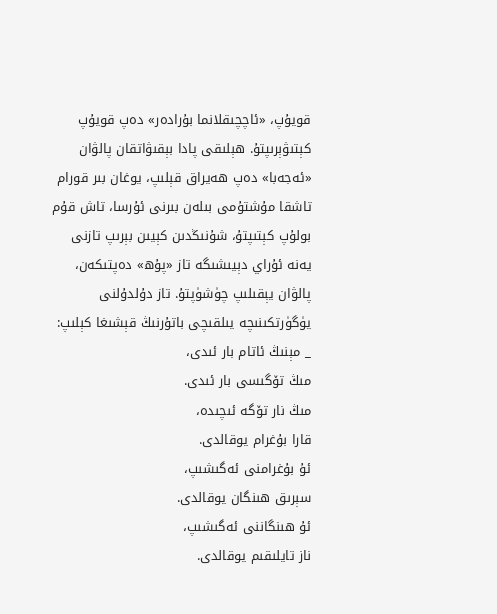قويۇپ، «ئاچچىقلانما بۇرادەر» دەپ قويۇپ كېتىۋېرىپتۇ. ھېلىقى پادا بېقىۋاتقان پالۋان «ئەجەبا» دەپ ھەيراق قېلىپ، يوغان بىر قورام تاشقا مۇشتۇمى بىلەن بىرنى ئۇرسا، تاش قۇم بولۇپ كېتىپتۇ، شۇنىڭدىن كېيىن بېرىپ تازنى يەنە ئۇراي دېيىشىگە تاز «پۇھ» دەپتىكەن، پالۋان يېقىلىپ چۈشۈپتۇ. تاز دۇلدۇلنى يۈگۈرتكىنىچە يىلقىچى باتۇرنىڭ قېشىغا كېلىپ:
_ مېنىڭ ئاتام بار ئىدى،
مىڭ تۆگىسى بار ئىدى.
مىڭ نار تۆگە ئىچىدە،
قارا بۇغرام يوقالدى.
ئۇ بۇغرامنى ئەگىشىپ،
سېرىق ھىنگان يوقالدى.
ئۇ ھىنگاننى ئەگىشىپ،
ناز تايلىقىم يوقالدى.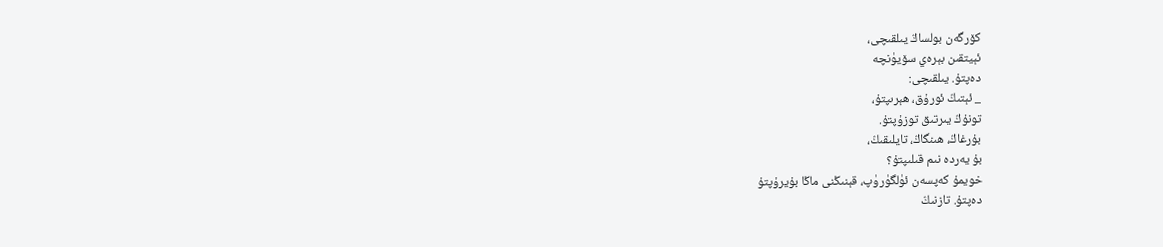كۆرگەن بولساڭ يىلقىچى،
ئېيتقىن بېرەي سۆيۈنچە
دەپتۇ. يىلقىچى:
_ ئېتىڭ ئورۇق، ھېرىپتۇ،
تونۇڭ يىرتىق توزۇپتۇ.
بۇرغاڭ، ھىنگاڭ، تايلىقىڭ،
بۇ يەردە نىم قىلىپتۇ؟
خويمۇ كەپسەن ئۈلگۈرۈپ، قېنىڭنى ماڭا بۇيرۇپتۇ
دەپتۇ. تازنىڭ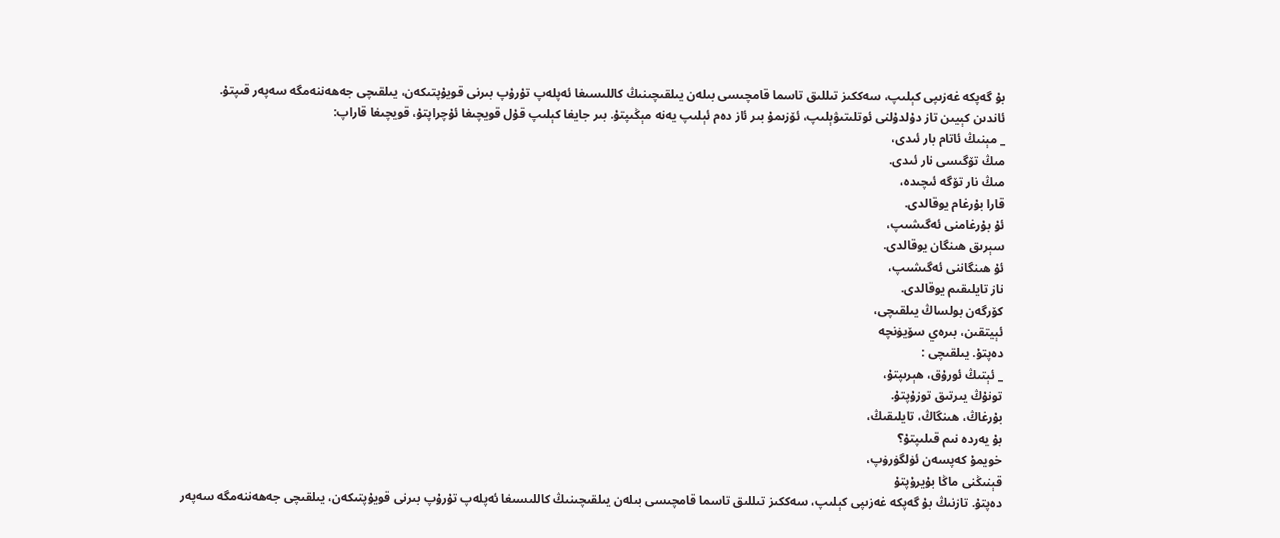بۇ گەپكە غەزىپى كېلىپ، سەككىز تىللىق تاسما قامچىسى بىلەن يىلقىچىنىڭ كاللىسىغا ئەپلەپ تۇرۇپ بىرنى قويۇپتىكەن، يىلقىچى جەھەننەمگە سەپەر قىپتۇ.
ئاندىن كېيىن تاز دۇلدۇلنى ئوتلىتىۋېلىپ، ئۆزىمۇ بىر ئاز دەم ئېلىپ يەنە مېڭىپتۇ. بىر جايغا كېلىپ قۇل قويچىغا ئۇچراپتۇ، قويچىغا قاراپ:
_ مېنىڭ ئاتام بار ئىدى،
مىڭ تۆگىسى نار ئىدى.
مىڭ نار تۆگە ئىچىدە،
قارا بۇرغام يوقالدى.
ئۇ بۇرغامنى ئەگىشىپ،
سېرىق ھىنگان يوقالدى.
ئۇ ھىنگاننى ئەگىشىپ،
ناز تايلىقىم يوقالدى.
كۆرگەن بولساڭ يىلقىچى،
ئېيتقىن، بىرەي سۆيۈنچە
دەپتۇ. يىلقىچى :
_ ئېتىڭ ئورۇق، ھېرىپتۇ،
تونۇڭ يىرتىق توزۇپتۇ.
بۇرغاڭ، ھىنگاڭ، تايلىقىڭ،
بۇ يەردە نىم قىلىپتۇ؟
خويمۇ كەپسەن ئۈلگۈرۈپ،
قېنىڭنى ماڭا بۇيرۇپتۇ
دەپتۇ. تازنىڭ بۇ گەپكە غەزىپى كېلىپ، سەككىز تىللىق تاسما قامچىسى بىلەن يىلقىچىنىڭ كاللىسىغا ئەپلەپ تۇرۇپ بىرنى قويۇپتىكەن، يىلقىچى جەھەننەمگە سەپەر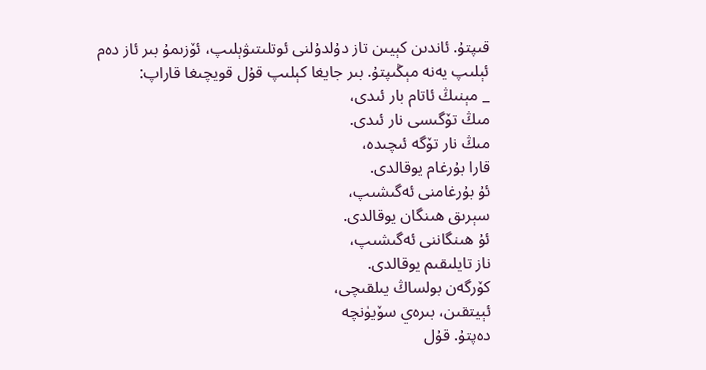قىپتۇ. ئاندىن كېيىن تاز دۇلدۇلنى ئوتلىتىۋېلىپ، ئۆزىمۇ بىر ئاز دەم ئېلىپ يەنە مېڭىپتۇ. بىر جايغا كېلىپ قۇل قويچىغا قاراپ:
_ مېنىڭ ئاتام بار ئىدى،
مىڭ تۆگىسى نار ئىدى.
مىڭ نار تۆگە ئىچىدە،
قارا بۇرغام يوقالدى.
ئۇ بۇرغامنى ئەگىشىپ،
سېرىق ھىنگان يوقالدى.
ئۇ ھىنگاننى ئەگىشىپ،
ناز تايلىقىم يوقالدى.
كۆرگەن بولساڭ يىلقىچى،
ئېيتقىن، بىرەي سۆيۈنچە
دەپتۇ. قۇل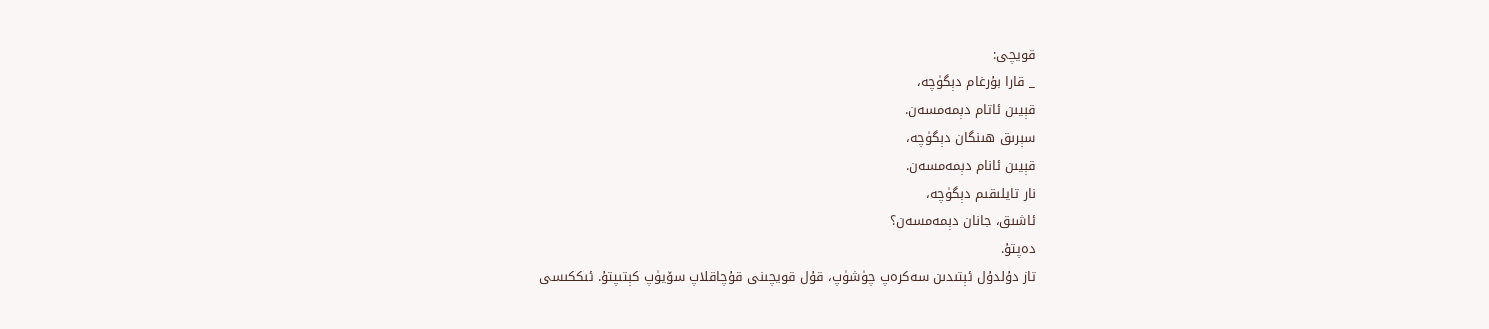قويچى:
_ قارا بۇرغام دېگۈچە،
قېيىن ئاتام دېمەمسەن.
سېرىق ھىنگان دېگۈچە،
قېيىن ئانام دېمەمسەن.
نار تايلىقىم دېگۈچە،
ئاشىق، جانان دېمەمسەن؟
دەپتۇ.
تاز دۇلدۇل ئېتىدىن سەكرەپ چۈشۈپ، قۇل قويچىنى قۇچاقلاپ سۆيۈپ كېتىپتۇ. ئىككىسى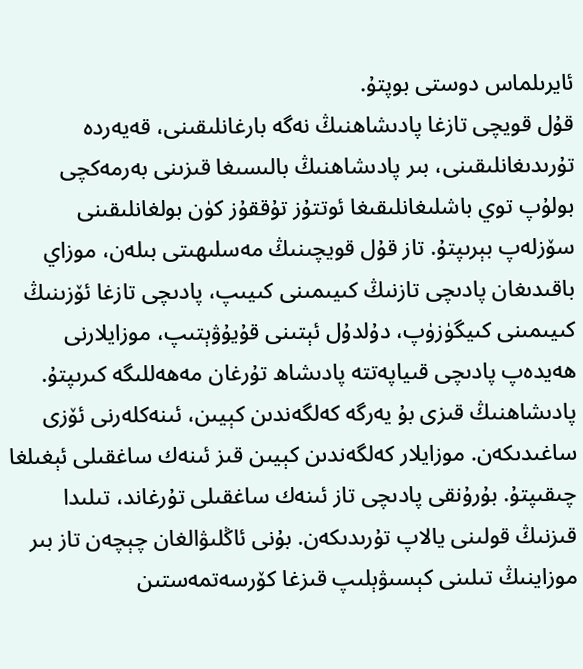ئايرىلماس دوستى بوپتۇ.
قۇل قويچى تازغا پادىشاھنىڭ نەگە بارغانلىقىنى، قەيەردە تۇرىدىغانلىقىنى، بىر پادىشاھنىڭ بالىسىغا قىزىنى بەرمەكچى بولۇپ توي باشلىغانلىقىغا ئوتتۇز تۇققۇز كۈن بولغانلىقىنى سۆزلەپ بېرىپتۇ. تاز قۇل قويچىنىڭ مەسلىھىتى بىلەن، موزاي باقىدىغان پادىچى تازنىڭ كىيىمىنى كىيىپ، پادىچى تازغا ئۆزىنىڭ كىيىمىنى كىيگۈزۈپ، دۇلدۇل ئېتىنى قۇيۇۋېتىپ، موزايلارنى ھەيدەپ پادىچى قىياپەتتە پادىشاھ تۇرغان مەھەللىگە كىرىپتۇ. پادىشاھنىڭ قىزى بۇ يەرگە كەلگەندىن كېيىن، ئىنەكلەرنى ئۆزى ساغىدىكەن. موزايلار كەلگەندىن كېيىن قىز ئىنەك ساغقىلى ئېغىلغا چىقىپتۇ. بۇرۇنقى پادىچى تاز ئىنەك ساغقىلى تۇرغاند، تىلىدا قىزنىڭ قولىنى يالاپ تۇرىدىكەن. بۇنى ئاڭلىۋالغان چېچەن تاز بىر موزاينىڭ تىلىنى كېسىۋېلىپ قىزغا كۆرسەتمەستىن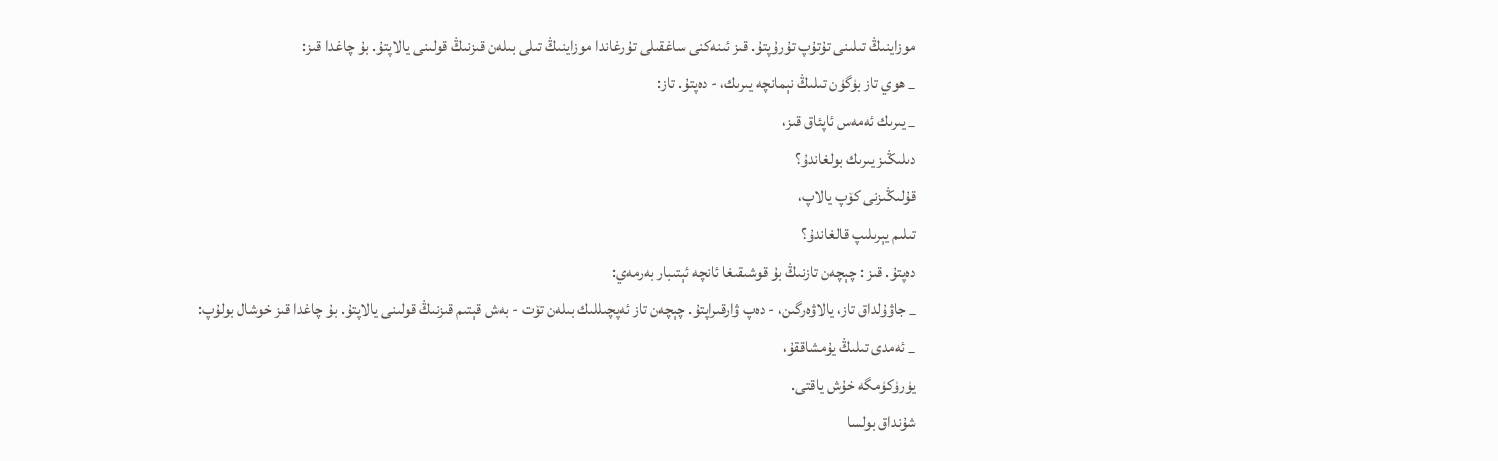موزاينىڭ تىلىنى تۇتۇپ تۇرۇپتۇ. قىز ئىنەكنى ساغقىلى تۇرغاندا موزاينىڭ تىلى بىلەن قىزنىڭ قولىنى يالاپتۇ. بۇ چاغدا قىز:
_ ھوي تاز بۈگۈن تىلىڭ نېمانچە يىرىك، - دەپتۇ. تاز:
_ يىرىك ئەمەس ئاپئاق قىز،
دىلىڭىز يىرىك بولغاندۇ؟
قۇلىڭىزنى كۆپ يالاپ،
تىلىم يېرىلىپ قالغاندۇ؟
دەپتۇ. قىز : چېچەن تازنىڭ بۇ قوشىقىغا ئانچە ئېتىبار بەرمەي:
_ جاۋۇلداق تاز، يالاۋەرگىن، - دەپ ۋارقىراپتۇ. چېچەن تاز ئەپچىللىك بىلەن تۆت - بەش قېتىم قىزنىڭ قولىنى يالاپتۇ. بۇ چاغدا قىز خوشال بولۇپ:
_ ئەمدى تىلىڭ يۇمشاققۇ،
يۈرۈكۈمگە خۇش ياقتى.
شۇنداق بولسا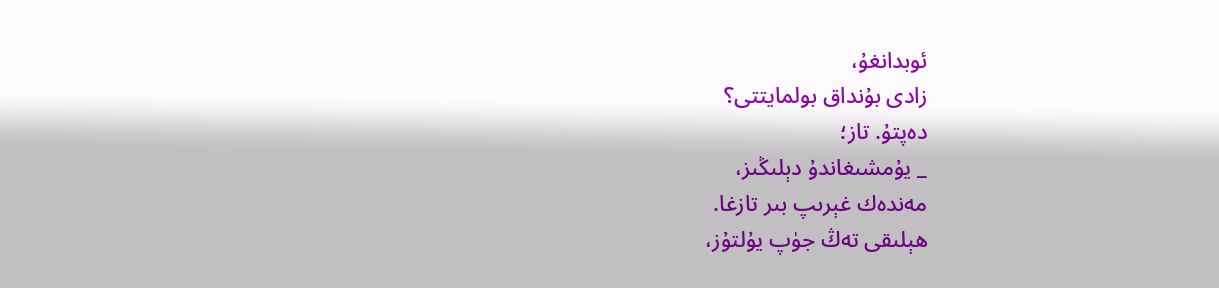ئوبدانغۇ،
زادى بۇنداق بولمايتتى؟
دەپتۇ. تاز؛
_ يۇمشىغاندۇ دېلىڭىز،
مەندەك غېرىپ بىر تازغا.
ھېلىقى تەڭ جۈپ يۇلتۇز،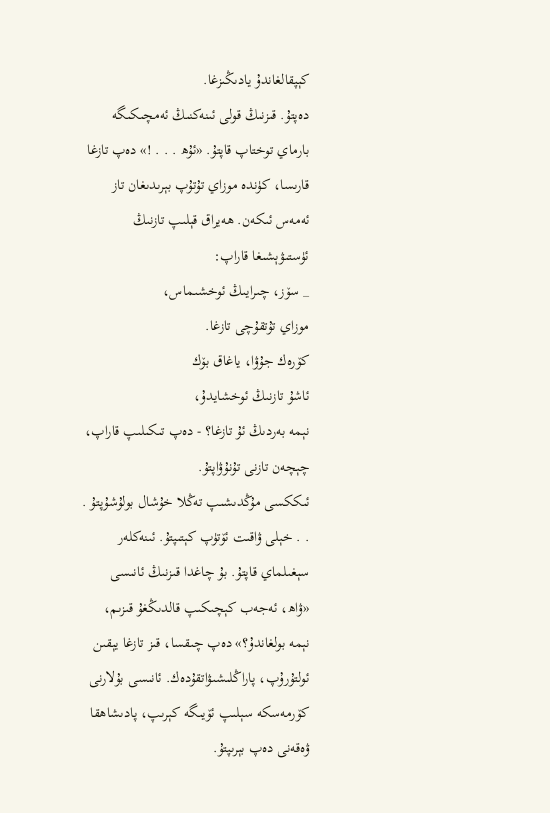كېپقالغاندۇ يادىڭىزغا.
دەپتۇ. قىزنىڭ قولى ئىنەكنىڭ ئەمچىكىگە بارماي توختاپ قاپتۇ. «ئۇھ . . . !» دەپ تازغا قارىسا، كۈندە موزاي تۇتۇپ بېرىدىغان تاز ئەمەس ئىكەن. ھەيراق قېلىپ تازنىڭ ئۈستىۋېشىغا قاراپ:
_ سۆز، چىرايىڭ ئوخشىماس،
موزاي تۇتقۇچى تازغا.
كۆرەك جۇۋا، ياغاق بۆك
ئاشۇ تازنىڭ ئوخشايدۇ،
نېمە بەردىڭ ئۇ تازغا؟ - دەپ تىكىلىپ قاراپ، چېچەن تازنى تۇنۇۋاپتۇ.
ئىككسى مۇڭدىشىپ تەڭلا خۇشال بولۇشۇپتۇ . . . خېلى ۋاقىت ئۆتۈپ كېتىپتۇ. ئىنەكلەر سېغىلماي قاپتۇ. بۇ چاغدا قىزنىڭ ئانىسى «ۋاھ، ئەجەب كېچىكىپ قالدىڭغۇ قىزىم، نېمە بولغاندۇ؟» دەپ چىقسا، قىز تازغا يېقىن ئولتۇرۇپ، پاراڭلىشىۋاتقۇدەك. ئانىسى بۇلارنى كۆرمەسكە سېلىپ ئۆيىگە كېرىپ، پادىشاھقا ۋەقەنى دەپ بېرىپتۇ.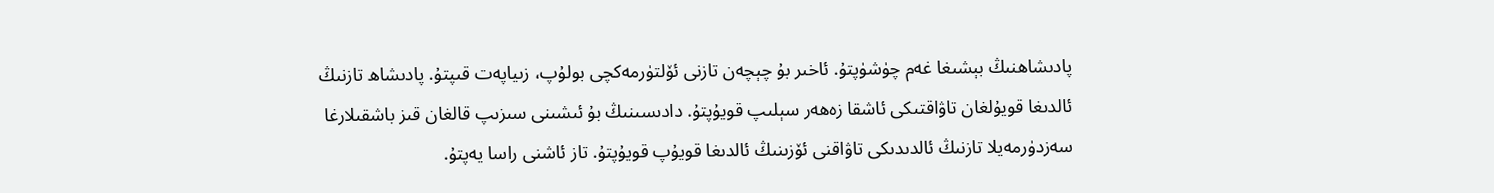پادىشاھنىڭ بېشىغا غەم چۈشۈپتۇ. ئاخىر بۇ چېچەن تازنى ئۆلتۈرمەكچى بولۇپ، زىياپەت قىپتۇ. پادىشاھ تازنىڭ ئالدىغا قويۇلغان تاۋاقتىكى ئاشقا زەھەر سېلىپ قويۇپتۇ. دادىسىنىڭ بۇ ئىشىنى سىزىپ قالغان قىز باشقىلارغا سەزدۈرمەيلا تازنىڭ ئالدىدىكى تاۋاقنى ئۆزىنىڭ ئالدىغا قويۇپ قويۇپتۇ. تاز ئاشنى راسا يەپتۇ.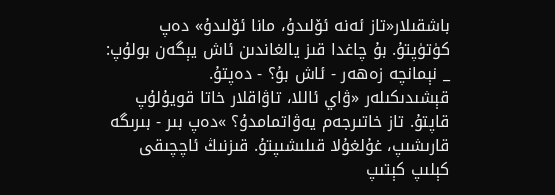باشقىلار«تاز ئەنە ئۆلىدۇ، مانا ئۆلىدۇ» دەپ كۈتۈپتۇ. بۇ چاغدا قىز يالغاندىن ئاش يېگەن بولۇپ:
_ نېمانچە زەھەر - ئاش بۇ؟ - دەپتۇ.
قېشىدىكىلەر «ۋاي ئاللا، تاۋاقلار خاتا قويۇلۇپ قاپتۇ. تاز خاتىرجەم يەۋاتمامدۇ؟ »دەپ بىر - بىرىگە قارىشىپ، غۇلغۇلا قىلىشىپتۇ. قىزنىڭ ئاچچىقى كېلىپ كېتىپ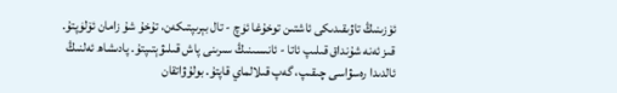ئۆزىنىڭ تاۋىقىدىكى ئاشتىن توخۇغا ئۈچ - تال بېرىپتىكەن، تۇخۇ شۇ زامان ئۆلۈپتۇ.
قىز ئەنە شۇنداق قىلىپ ئاتا - ئانىسىنىڭ سىرىنى پاش قىلىۋېتىپتۇ. پادىشاھ ئەلنىڭ ئالدىدا رەسۋاسى چىقىپ، گەپ قىلالماي قاپتۇ. بولۇۋاتقان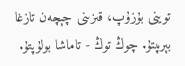توينى بۇزۇپ، قىزىنى چېچەن تازغا بېرىپتۇ. چوڭ توڭ - تاماشا بولۇپتۇ.